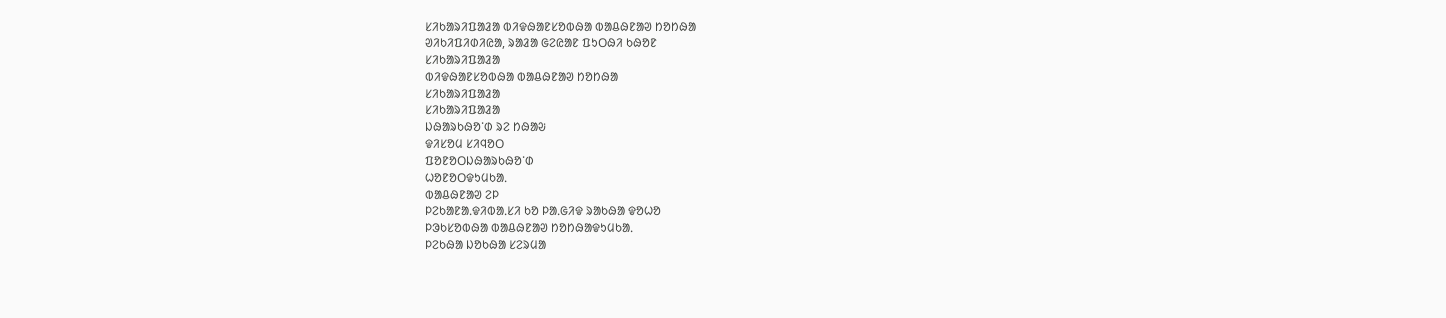ᱥᱤᱠᱟᱨᱤᱯᱟᱲᱟ ᱵᱤᱫᱷᱟᱱᱥᱚᱵᱷᱟ ᱵᱟᱪᱷᱱᱟᱣ ᱴᱚᱴᱷᱟ
ᱣᱤᱠᱤᱯᱤᱰᱤᱭᱟ, ᱨᱟᱲᱟ ᱜᱮᱭᱟᱱ ᱯᱩᱛᱷᱤ ᱠᱷᱚᱱ
ᱥᱤᱠᱟᱨᱤᱯᱟᱲᱟ
ᱵᱤᱫᱷᱟᱱᱥᱚᱵᱷᱟ ᱵᱟᱪᱷᱱᱟᱣ ᱴᱚᱴᱷᱟ
ᱥᱤᱠᱟᱨᱤᱯᱟᱲᱟ
ᱥᱤᱠᱟᱨᱤᱯᱟᱲᱟ
ᱡᱷᱟᱨᱠᱷᱚᱸᱰ ᱨᱮ ᱴᱷᱟᱶ
ᱫᱤᱥᱚᱢ ᱥᱤᱧᱚᱛ
ᱯᱚᱱᱚᱛᱡᱷᱟᱨᱠᱷᱚᱸᱰ
ᱦᱚᱱᱚᱛᱫᱩᱢᱠᱟᱹ
ᱵᱟᱪᱷᱱᱟᱣ ᱮᱞ
ᱞᱮᱠᱟᱱᱟᱹᱫᱤᱵᱟᱹᱥᱤ ᱠᱚ ᱞᱟᱹᱜᱤᱫ ᱨᱟᱠᱷᱟ ᱫᱚᱦᱚ
ᱞᱳᱠᱥᱚᱵᱷᱟ ᱵᱟᱪᱷᱱᱟᱣ ᱴᱚᱴᱷᱟᱫᱩᱢᱠᱟᱹ
ᱞᱮᱠᱷᱟ ᱡᱚᱠᱷᱟ ᱥᱮᱨᱢᱟ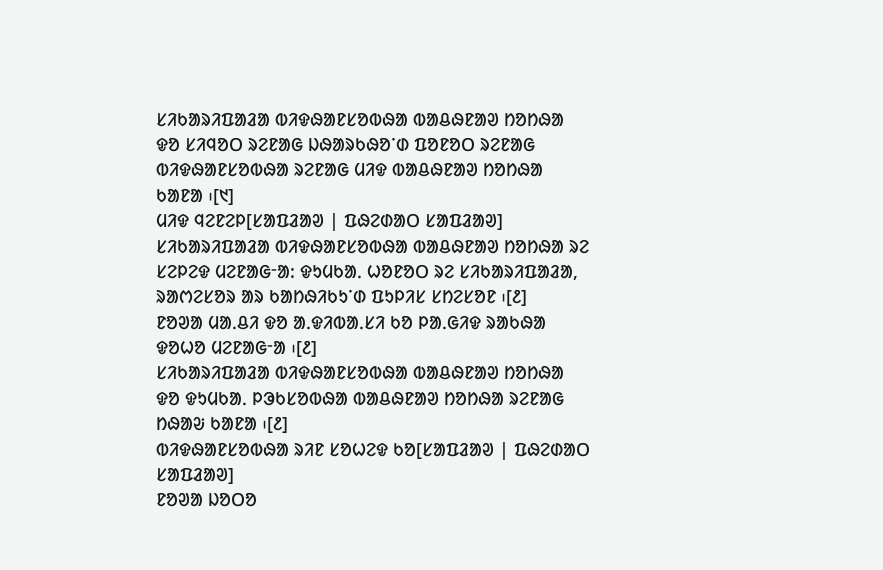ᱥᱤᱠᱟᱨᱤᱯᱟᱲᱟ ᱵᱤᱫᱷᱟᱱᱥᱚᱵᱷᱟ ᱵᱟᱪᱷᱱᱟᱣ ᱴᱚᱴᱷᱟ ᱫᱚ ᱥᱤᱧᱚᱛ ᱨᱮᱱᱟᱜ ᱡᱷᱟᱨᱠᱷᱚᱸᱰ ᱯᱚᱱᱚᱛ ᱨᱮᱱᱟᱜ ᱵᱤᱫᱷᱟᱱᱥᱚᱵᱷᱟ ᱨᱮᱱᱟᱜ ᱢᱤᱫ ᱵᱟᱪᱷᱱᱟᱣ ᱴᱚᱴᱷᱟ ᱠᱟᱱᱟ ᱾[᱑]
ᱢᱤᱫ ᱧᱮᱱᱮᱞ[ᱥᱟᱯᱲᱟᱣ | ᱯᱷᱮᱰᱟᱛ ᱥᱟᱯᱲᱟᱣ]
ᱥᱤᱠᱟᱨᱤᱯᱟᱲᱟ ᱵᱤᱫᱷᱟᱱᱥᱚᱵᱷᱟ ᱵᱟᱪᱷᱱᱟᱣ ᱴᱚᱴᱷᱟ ᱨᱮ ᱥᱮᱞᱮᱫ ᱢᱮᱱᱟᱜᱼᱟ: ᱫᱩᱢᱠᱟᱹ ᱦᱚᱱᱚᱛ ᱨᱮ ᱥᱤᱠᱟᱨᱤᱯᱟᱲᱟ, ᱨᱟᱬᱮᱥᱚᱨ ᱟᱨ ᱠᱟᱴᱷᱤᱠᱩᱸᱰ ᱯᱩᱞᱤᱥ ᱥᱴᱮᱥᱚᱱ ᱾[᱒]
ᱱᱚᱣᱟ ᱢᱟᱹᱪᱤ ᱫᱚ ᱟᱹᱫᱤᱵᱟᱹᱥᱤ ᱠᱚ ᱞᱟᱹᱜᱤᱫ ᱨᱟᱠᱷᱟ ᱫᱚᱦᱚ ᱢᱮᱱᱟᱜᱼᱟ ᱾[᱒]
ᱥᱤᱠᱟᱨᱤᱯᱟᱲᱟ ᱵᱤᱫᱷᱟᱱᱥᱚᱵᱷᱟ ᱵᱟᱪᱷᱱᱟᱣ ᱴᱚᱴᱷᱟ ᱫᱚ ᱫᱩᱢᱠᱟᱹ ᱞᱳᱠᱥᱚᱵᱷᱟ ᱵᱟᱪᱷᱱᱟᱣ ᱴᱚᱴᱷᱟ ᱨᱮᱱᱟᱜ ᱴᱷᱟᱶ ᱠᱟᱱᱟ ᱾[᱒]
ᱵᱤᱫᱷᱟᱱᱥᱚᱵᱷᱟ ᱨᱤᱱ ᱥᱚᱦᱮᱫ ᱠᱚ[ᱥᱟᱯᱲᱟᱣ | ᱯᱷᱮᱰᱟᱛ ᱥᱟᱯᱲᱟᱣ]
ᱱᱚᱣᱟ ᱡᱚᱛᱚ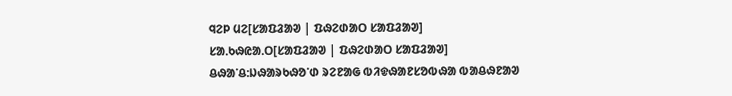ᱧᱮᱞ ᱢᱮ[ᱥᱟᱯᱲᱟᱣ | ᱯᱷᱮᱰᱟᱛ ᱥᱟᱯᱲᱟᱣ]
ᱥᱟᱹᱠᱷᱭᱟᱹᱛ[ᱥᱟᱯᱲᱟᱣ | ᱯᱷᱮᱰᱟᱛ ᱥᱟᱯᱲᱟᱣ]
ᱪᱷᱟᱸᱪ:ᱡᱷᱟᱨᱠᱷᱚᱸᱰ ᱨᱮᱱᱟᱜ ᱵᱤᱫᱷᱟᱱᱥᱚᱵᱷᱟ ᱵᱟᱪᱷᱱᱟᱣ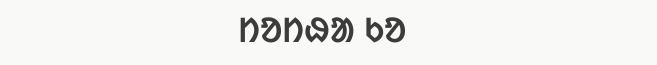ᱴᱚᱴᱷᱟ ᱠᱚ